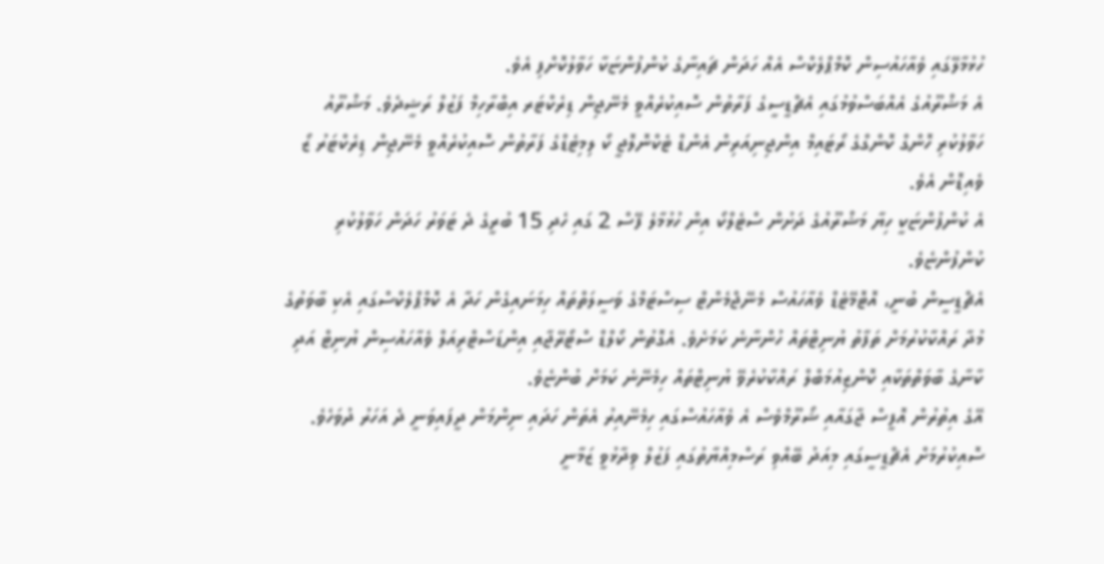ހުޅުމާލޭގައި ވެއާހައުސިން ކޮމްޕްލެކްސް އެއް ހަދަން ޗައިނާގެ ކުންފުންޏަކާ ހަވާލުކޮށްފި އެވެ.
އެ މަޝްރޫއުގެ އެއްބަސްވުމުގައި އެޗްޑީސީގެ ފަރާތުން ސޮއިކުރެއްވީ މެނޭޖިން ޑިރެކްޓަރ އިބްރާހިމް ފަޒުލް ރަޝީދެވެ. މަޝްރޫއު ހަވާލުކުރި ހޮންގް ކޮންގްގެ ރޯޓައިމް އިންޖިނިއަރިން އެންޑް ޓެކްނޮލޮޖީ ކޯ ލިމިޓެޑްގެ ފަރާތުން ސޮއިކުރެއްވީ މެނޭޖިން ޑިރެކްޓަރު ޒޯ ވެއިޑޮން އެވެ.
އެ ކުންފުންޏަކީ ހިޔާ މަޝްރޫއުގެ ދަށުން ސްޓެލްކޯ އިން ހުޅުމާލެ ފޭސް 2 ގައި ހެދި 15 ބުރީގެ ދެ ޓަވަރު ހަދަން ހަވާލުކުރި ކުންފުންޏެވެ.
އެޗްޑީސީން ބުނީ، އޮޓޮމޭޓެޑް ވެއާހައުސް މެނޭޖްމެންޓް ސިސްޓަމްގެ ވަސީލަތްތައް ހިމަނައިގެން ހަދާ އެ ކޮމްޕްލެކްސްގައި އެކި ބާވަތުގެ މުދާ ރައްކާކުރުމަށް ތަފާތު ޔުނިޓްތައް ހުންނާނެ ކަމަށެވެ. އެގޮތުން ކޯލްޑް ސްޓޯރޭޖާއި އިންޑަސްޓްރިއަލް ވެއާހައުސިން ޔުނިޓް އަދި ކާނާގެ ބާވަތްތަކާއި ކޮންޒިއުމަބްލް ރައްކާކުރެވޭ ޔުނިޓްތައް ހިމެނޭނެ ކަމަށް ބުންޏެވެ.
އޭގެ އިތުރުން އޮފީސް ޖާގައާއި ޝޯރޫމްވެސް އެ ވެއާހައުސްގައި ހިމެނޭއިރު އެތަން ހަދައި ނިންމަން ދީފައިވަނީ ދެ އަހަރު ދުވަހެވެ.
ސޮއިކުރުމަށް އެޗްޑީސީގައި މިއަދު ބޭއްވި ރަސްމިއްޔާތުގައި ފަޒުލް ވިދާޅުވީ ޒަމާނީ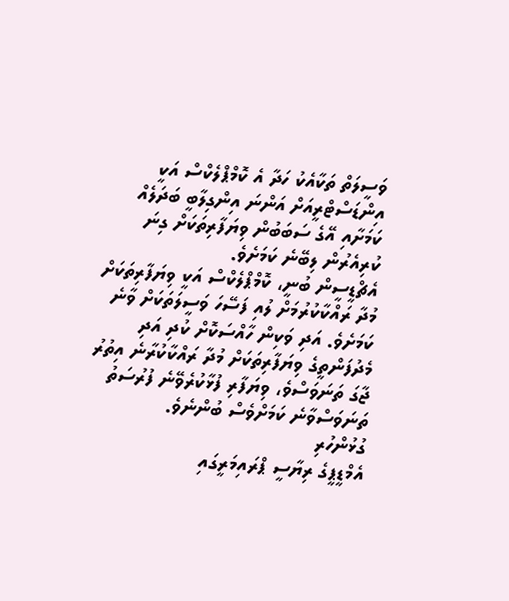ވަސީލަތް ތަކާއެކު ހަދާ އެ ކޮމްޕްލެކްސް އަކީ އިންޑަސްޓްރީއަށް އަންނަ އިންގިލާބީ ބަދަލެއް ކަމަށާއި އޭގެ ސަބަބުން ވިޔަފާރިތަކަށް ގިނަ ކުރިއެރުން ލިބޭނެ ކަމަށެވެ.
އެޗްޑީސީން ބުނީ، ކޮމްޕްލެކްސް އަކީ ވިޔަފާރިތަކަށް މުދާ ރައްކާކުރުމަށް ލުއި ފަސޭހަ ވަސީލަތަކަށް ވާނެ ކަމަށެވެ. އަދި ވަކިން ހާއްސަކޮށް ކުދި އަދި މެދުފަންތީގެ ވިޔަފާރިތަކަށް މުދާ ރައްކާކުރާނެ އިތުރު ޖާގަ ތަނަވަސްވެ، ވިޔަފާރި ފުޅާކުރެވޭނެ ފުރުސަތު ތަނަވަސްވާނެ ކަމަށްވެސް ބުންނެވެ.
ގުޅުންހުރި
އެމްޑީޕީގެ ރިޔާސީ ޕްރައިމަރީގައި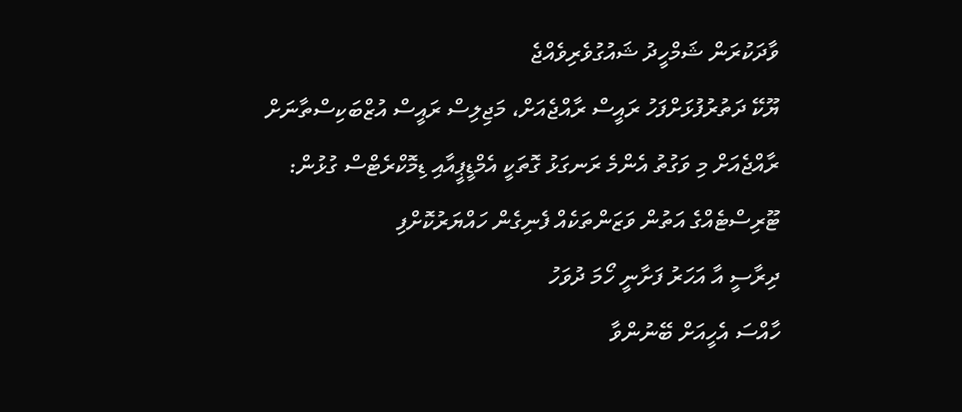ވާދަކުރަން ޝަމްހީދު ޝައުގުވެރިވެއްޖެ
ޔޫކޭ ދަތުރުފުޅަށްފަހު ރައީސް ރާއްޖެއަށް، މަޖިލިސް ރައީސް އުޒްބަކިސްތާނަށް
ރާއްޖެއަށް މި ވަގުތު އެންމެ ރަނގަޅު ގޮތަކީ އެމްޑީޕީއާއި ޑިމޮކްރެޓްސް ގުޅުން:
ޓޫރިސްޓެއްގެ އަތުން ވަޒަންތަކެއް ފެނިގެން ހައްޔަރުކޮށްފި
ދިރާސީ އާ އަހަރު ފަށާނީ ހޯމަ ދުވަހު
ހާއްސަ އެހީއަށް ބޭނުންވާ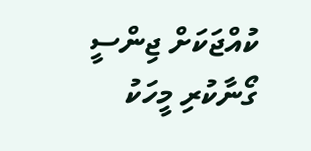ކުއްޖަކަށް ޖިންސީ ގޯނާކުރި މީހަކު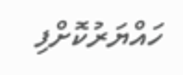ހައްޔަރުކޮށްފި